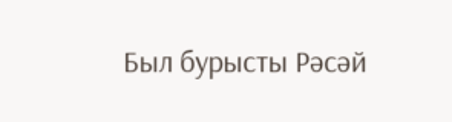Был бурысты Рәсәй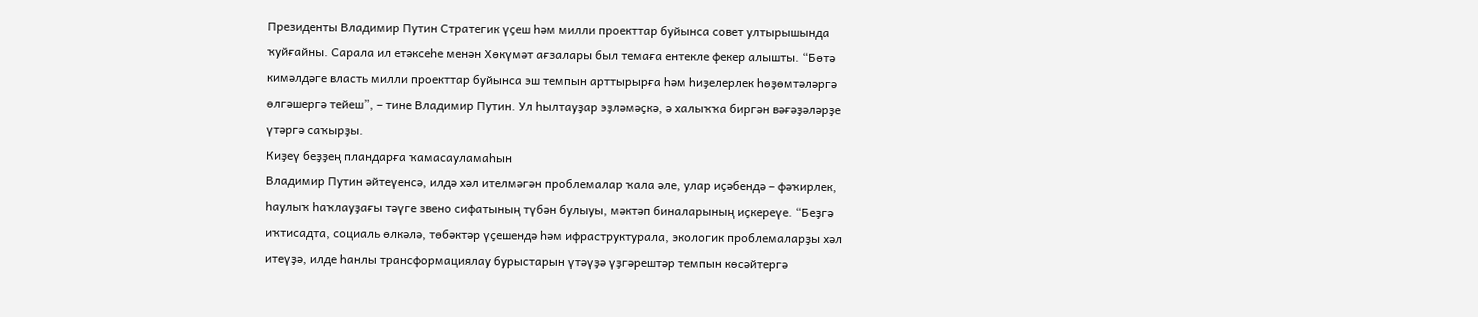Президенты Владимир Путин Стратегик үҫеш һәм милли проекттар буйынса совет ултырышында ҡуйғайны. Сарала ил етәксеһе менән Хөкүмәт ағзалары был темаға ентекле фекер алышты. “Бөтә кимәлдәге власть милли проекттар буйынса эш темпын арттырырға һәм һиҙелерлек һөҙөмтәләргә өлгәшергә тейеш”, – тине Владимир Путин. Ул һылтауҙар эҙләмәҫкә, ә халыҡҡа биргән вәғәҙәләрҙе үтәргә саҡырҙы.
Киҙеү беҙҙең пландарға ҡамасауламаһын
Владимир Путин әйтеүенсә, илдә хәл ителмәгән проблемалар ҡала әле, улар иҫәбендә – фәҡирлек, һаулыҡ һаҡлауҙағы тәүге звено сифатының түбән булыуы, мәктәп биналарының иҫкереүе. “Беҙгә иҡтисадта, социаль өлкәлә, төбәктәр үҫешендә һәм ифраструктурала, экологик проблемаларҙы хәл итеүҙә, илде һанлы трансформациялау бурыстарын үтәүҙә үҙгәрештәр темпын көсәйтергә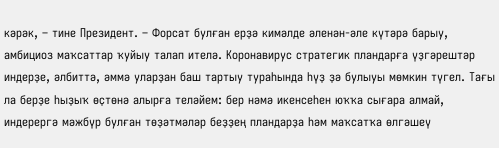кәрәк, – тине Президент. – Форсат булған ерҙә кимәлде әленән-әле күтәрә барыу, амбициоз маҡсаттар ҡуйыу талап ителә. Коронавирус стратегик пландарға үҙгәрештәр индерҙе, әлбиттә, әммә уларҙан баш тартыу тураһында һүҙ ҙә булыуы мөмкин түгел. Тағы ла берҙе һыҙыҡ өҫтөнә алырға теләйем: бер нәмә икенсеһен юҡҡа сығара алмай, индерергә мәжбүр булған төҙәтмәләр беҙҙең пландарҙа һәм маҡсатҡа өлгәшеү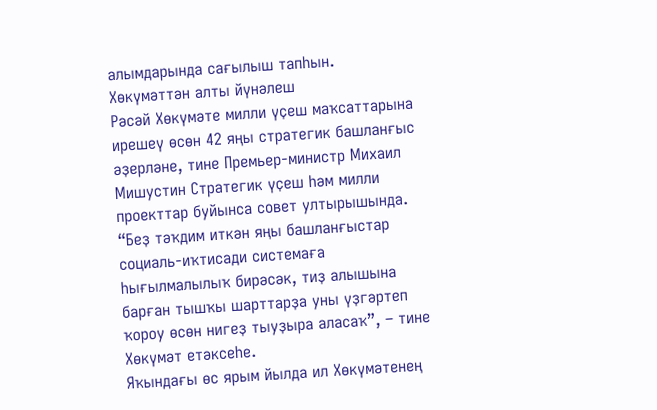алымдарында сағылыш тапһын.
Хөкүмәттән алты йүнәлеш
Рәсәй Хөкүмәте милли үҫеш маҡсаттарына ирешеү өсөн 42 яңы стратегик башланғыс әҙерләне, тине Премьер-министр Михаил Мишустин Стратегик үҫеш һәм милли проекттар буйынса совет ултырышында. “Беҙ тәҡдим иткән яңы башланғыстар социаль-иҡтисади системаға һығылмалылыҡ бирәсәк, тиҙ алышына барған тышҡы шарттарҙа уны үҙгәртеп ҡороу өсөн нигеҙ тыуҙыра аласаҡ”, – тине Хөкүмәт етәксеһе.
Яҡындағы өс ярым йылда ил Хөкүмәтенең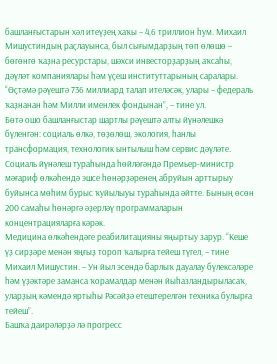башланғыстарын хәл итеүҙең хаҡы – 4,6 триллион һум. Михаил Мишустиндың раҫлауынса, был сығымдарҙың төп өлөшө – бөгөнгө ҡаҙна ресурстары, шәхси инвесторҙарҙың аҡсаһы, дәүләт компаниялары һәм үҫеш институттарының саралары. “Өҫтәмә рәүештә 736 миллиард талап ителәсәк, улары – федераль ҡаҙнанан һәм Милли именлек фондынан”, – тине ул.
Бөтә ошо башланғыстар шартлы рәүештә алты йүнәлешкә бүленгән: социаль өлкә, төҙөлөш, экология, һанлы трансформация, технологик ынтылыш һәм сервис дәүләте. Социаль йүнәлеш тураһында һөйләгәндә Премьер-министр мәғариф өлкәһендә эшсе һөнәрҙәренең абруйын арттырыу буйынса мөһим бурыс ҡуйылыуы тураһында әйтте. Бының өсөн 200 самаһы һөнәргә әҙерләү программаларын концентрацияларға кәрәк.
Медицина өлкәһендәге реабилитацияны яңыртыу зарур. “Кеше үҙ сирҙәре менән яңғыҙ тороп ҡалырға тейеш түгел, – тине Михаил Мишустин. – Ун йыл эсендә барлыҡ дауалау бүлексәләре һәм үҙәктәре заманса ҡорамалдар менән йыһазландырыласаҡ, уларҙың кәмендә яртыһы Рәсәйҙә етештерелгән техника булырға тейеш”.
Башҡа даирәләрҙә лә прогресс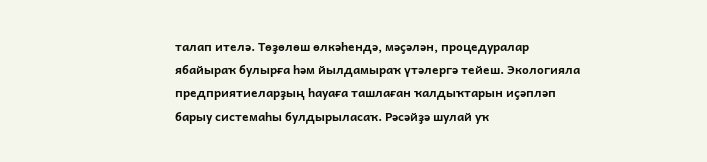талап ителә. Төҙөлөш өлкәһендә, мәҫәлән, процедуралар ябайыраҡ булырға һәм йылдамыраҡ үтәлергә тейеш. Экологияла предприятиеларҙың һауаға ташлаған ҡалдыҡтарын иҫәпләп барыу системаһы булдырыласаҡ. Рәсәйҙә шулай уҡ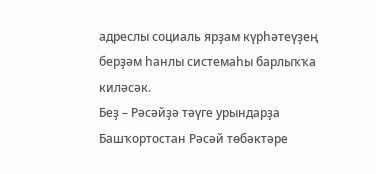адреслы социаль ярҙам күрһәтеүҙең берҙәм һанлы системаһы барлыҡҡа киләсәк.
Беҙ – Рәсәйҙә тәүге урындарҙа
Башҡортостан Рәсәй төбәктәре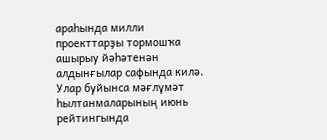араһында милли проекттарҙы тормошҡа ашырыу йәһәтенән алдынғылар сафында килә. Улар буйынса мәғлүмәт һылтанмаларының июнь рейтингында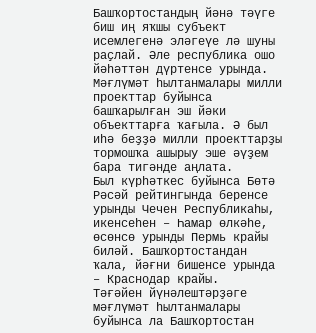Башҡортостандың йәнә тәүге биш иң яҡшы субъект исемлегенә эләгеүе лә шуны раҫлай. Әле республика ошо йәһәттән дүртенсе урында. Мәғлүмәт һылтанмалары милли проекттар буйынса башҡарылған эш йәки объекттарға ҡағыла. Ә был иһә беҙҙә милли проекттарҙы тормошҡа ашырыу эше әүҙем бара тигәнде аңлата.
Был күрһәткес буйынса Бөтә Рәсәй рейтингында беренсе урынды Чечен Республикаһы, икенсеһен – Һамар өлкәһе, өсөнсө урынды Пермь крайы биләй. Башҡортостандан ҡала, йәғни бишенсе урында – Краснодар крайы.
Тәғәйен йүнәлештәрҙәге мәғлүмәт һылтанмалары буйынса ла Башҡортостан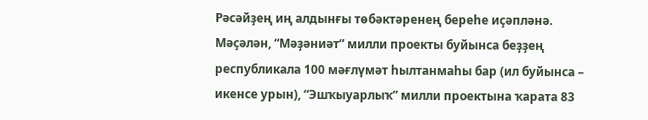Рәсәйҙең иң алдынғы төбәктәренең береһе иҫәпләнә. Мәҫәлән, “Мәҙәниәт” милли проекты буйынса беҙҙең республикала 100 мәғлүмәт һылтанмаһы бар (ил буйынса – икенсе урын), “Эшҡыуарлыҡ” милли проектына ҡарата 83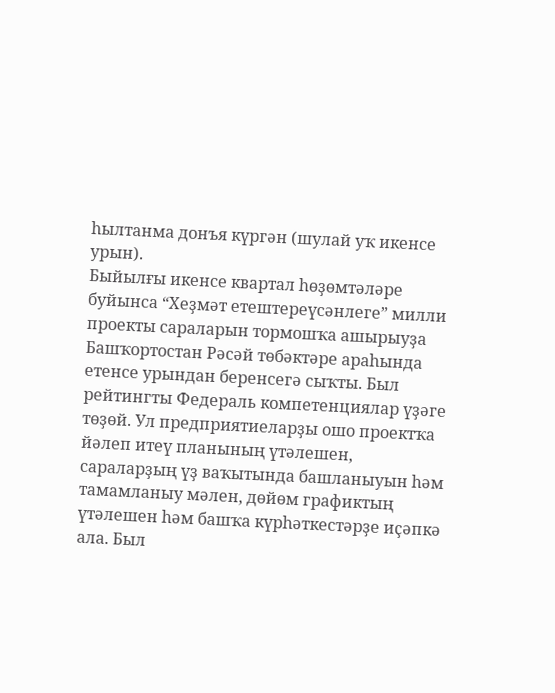һылтанма донъя күргән (шулай уҡ икенсе урын).
Быйылғы икенсе квартал һөҙөмтәләре буйынса “Хеҙмәт етештереүсәнлеге” милли проекты сараларын тормошҡа ашырыуҙа Башҡортостан Рәсәй төбәктәре араһында етенсе урындан беренсегә сыҡты. Был рейтингты Федераль компетенциялар үҙәге төҙөй. Ул предприятиеларҙы ошо проектҡа йәлеп итеү планының үтәлешен, сараларҙың үҙ ваҡытында башланыуын һәм тамамланыу мәлен, дөйөм графиктың үтәлешен һәм башҡа күрһәткестәрҙе иҫәпкә ала. Был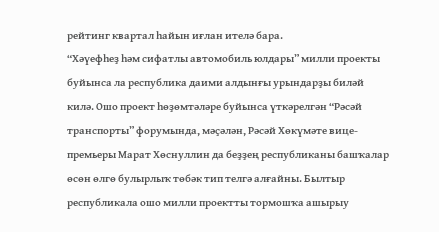рейтинг квартал һайын иғлан ителә бара.
“Хәүефһеҙ һәм сифатлы автомобиль юлдары” милли проекты буйынса ла республика даими алдынғы урындарҙы биләй килә. Ошо проект һөҙөмтәләре буйынса үткәрелгән “Рәсәй транспорты” форумында, мәҫәлән, Рәсәй Хөкүмәте вице-премьеры Марат Хөснуллин да беҙҙең республиканы башҡалар өсөн өлгө булырлыҡ төбәк тип телгә алғайны. Былтыр республикала ошо милли проектты тормошҡа ашырыу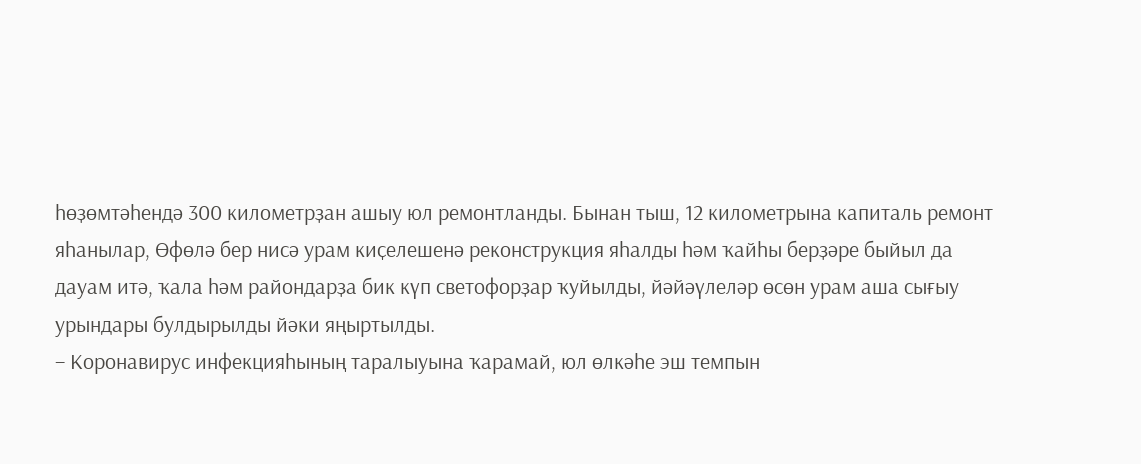һөҙөмтәһендә 300 километрҙан ашыу юл ремонтланды. Бынан тыш, 12 километрына капиталь ремонт яһанылар, Өфөлә бер нисә урам киҫелешенә реконструкция яһалды һәм ҡайһы берҙәре быйыл да дауам итә, ҡала һәм райондарҙа бик күп светофорҙар ҡуйылды, йәйәүлеләр өсөн урам аша сығыу урындары булдырылды йәки яңыртылды.
– Коронавирус инфекцияһының таралыуына ҡарамай, юл өлкәһе эш темпын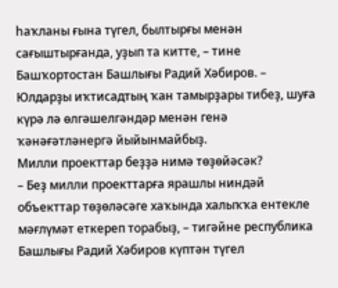һаҡланы ғына түгел, былтырғы менән сағыштырғанда, уҙып та китте, – тине Башҡортостан Башлығы Радий Хәбиров. – Юлдарҙы иҡтисадтың ҡан тамырҙары тибеҙ, шуға күрә лә өлгәшелгәндәр менән генә ҡәнәғәтләнергә йыйынмайбыҙ.
Милли проекттар беҙҙә нимә төҙөйәсәк?
– Беҙ милли проекттарға ярашлы ниндәй объекттар төҙөләсәге хаҡында халыҡҡа ентекле мәғлүмәт еткереп торабыҙ, – тигәйне республика Башлығы Радий Хәбиров күптән түгел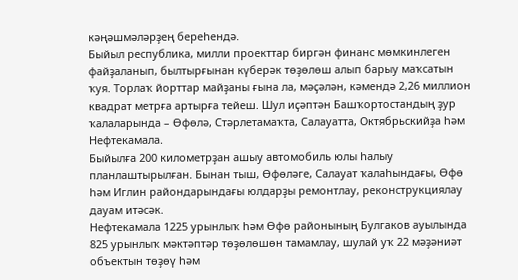кәңәшмәләрҙең береһендә.
Быйыл республика, милли проекттар биргән финанс мөмкинлеген файҙаланып, былтырғынан күберәк төҙөлөш алып барыу маҡсатын ҡуя. Торлаҡ йорттар майҙаны ғына ла, мәҫәлән, кәмендә 2,26 миллион квадрат метрға артырға тейеш. Шул иҫәптән Башҡортостандың ҙур ҡалаларында – Өфөлә, Стәрлетамаҡта, Салауатта, Октябрьскийҙа һәм Нефтекамала.
Быйылға 200 километрҙан ашыу автомобиль юлы һалыу планлаштырылған. Бынан тыш, Өфөләге, Салауат ҡалаһындағы, Өфө һәм Иглин райондарындағы юлдарҙы ремонтлау, реконструкциялау дауам итәсәк.
Нефтекамала 1225 урынлыҡ һәм Өфө районының Булгаков ауылында 825 урынлыҡ мәктәптәр төҙөлөшөн тамамлау, шулай уҡ 22 мәҙәниәт объектын төҙөү һәм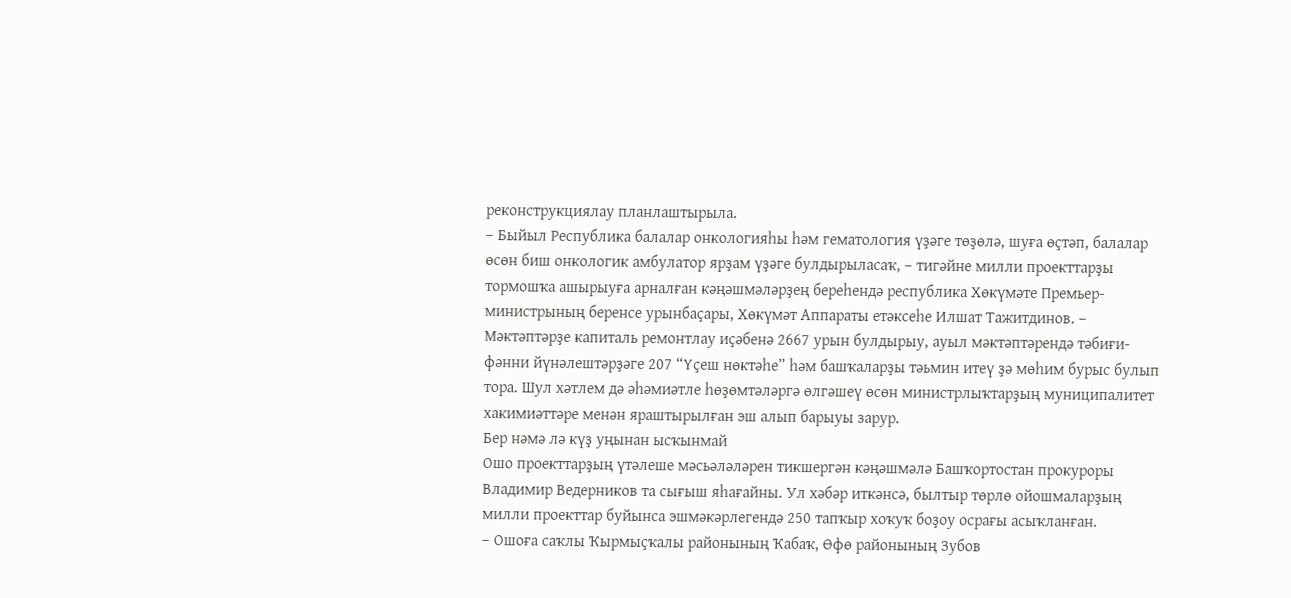реконструкциялау планлаштырыла.
– Быйыл Республика балалар онкологияһы һәм гематология үҙәге төҙөлә, шуға өҫтәп, балалар өсөн биш онкологик амбулатор ярҙам үҙәге булдырыласаҡ, – тигәйне милли проекттарҙы тормошҡа ашырыуға арналған кәңәшмәләрҙең береһендә республика Хөкүмәте Премьер-министрының беренсе урынбаҫары, Хөкүмәт Аппараты етәксеһе Илшат Тажитдинов. – Мәктәптәрҙе капиталь ремонтлау иҫәбенә 2667 урын булдырыу, ауыл мәктәптәрендә тәбиғи-фәнни йүнәлештәрҙәге 207 “Үҫеш нөктәһе” һәм башҡаларҙы тәьмин итеү ҙә мөһим бурыс булып тора. Шул хәтлем дә әһәмиәтле һөҙөмтәләргә өлгәшеү өсөн министрлыҡтарҙың муниципалитет хакимиәттәре менән яраштырылған эш алып барыуы зарур.
Бер нәмә лә күҙ уңынан ысҡынмай
Ошо проекттарҙың үтәлеше мәсьәләләрен тикшергән кәңәшмәлә Башҡортостан прокуроры Владимир Ведерников та сығыш яһағайны. Ул хәбәр иткәнсә, былтыр төрлө ойошмаларҙың милли проекттар буйынса эшмәкәрлегендә 250 тапҡыр хоҡуҡ боҙоу осрағы асыҡланған.
– Ошоға саҡлы Ҡырмыҫҡалы районының Ҡабаҡ, Өфө районының Зубов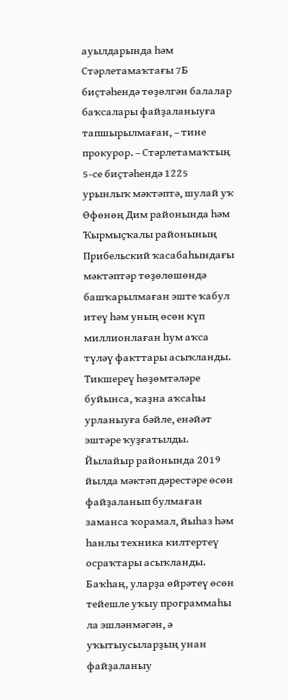ауылдарында һәм Стәрлетамаҡтағы 7Б биҫтәһендә төҙөлгән балалар баҡсалары файҙаланыуға тапшырылмаған, – тине прокурор. – Стәрлетамаҡтың 5-се биҫтәһендә 1225 урынлыҡ мәктәптә, шулай уҡ Өфөнөң Дим районында һәм Ҡырмыҫҡалы районының Прибельский ҡасабаһындағы мәктәптәр төҙөлөшөндә башҡарылмаған эште ҡабул итеү һәм уның өсөн күп миллионлаған һум аҡса түләү факттары асыҡланды. Тикшереү һөҙөмтәләре буйынса, ҡаҙна аҡсаһы урланыуға бәйле, енәйәт эштәре ҡуҙғатылды. Йылайыр районында 2019 йылда мәктәп дәрестәре өсөн файҙаланып булмаған заманса ҡорамал, йыһаз һәм һанлы техника килтертеү осраҡтары асыҡланды. Баҡһаң, уларҙа өйрәтеү өсөн тейешле уҡыу программаһы ла эшләнмәгән, ә уҡытыусыларҙың унан файҙаланыу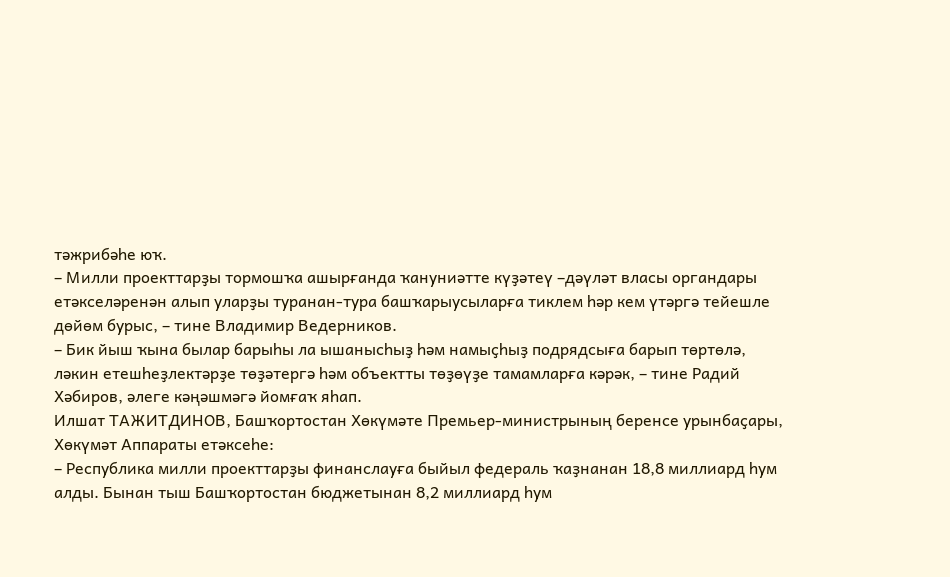тәжрибәһе юҡ.
– Милли проекттарҙы тормошҡа ашырғанда ҡануниәтте күҙәтеү –дәүләт власы органдары етәкселәренән алып уларҙы туранан-тура башҡарыусыларға тиклем һәр кем үтәргә тейешле дөйөм бурыс, – тине Владимир Ведерников.
– Бик йыш ҡына былар барыһы ла ышанысһыҙ һәм намыҫһыҙ подрядсыға барып төртөлә, ләкин етешһеҙлектәрҙе төҙәтергә һәм объектты төҙөүҙе тамамларға кәрәк, – тине Радий Хәбиров, әлеге кәңәшмәгә йомғаҡ яһап.
Илшат ТАЖИТДИНОВ, Башҡортостан Хөкүмәте Премьер-министрының беренсе урынбаҫары, Хөкүмәт Аппараты етәксеһе:
– Республика милли проекттарҙы финанслауға быйыл федераль ҡаҙнанан 18,8 миллиард һум алды. Бынан тыш Башҡортостан бюджетынан 8,2 миллиард һум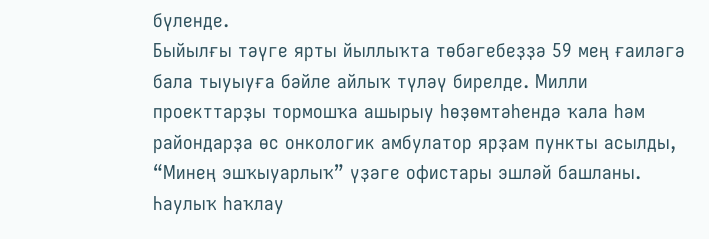бүленде.
Быйылғы тәүге ярты йыллыҡта төбәгебеҙҙә 59 мең ғаиләгә бала тыуыуға бәйле айлыҡ түләү бирелде. Милли проекттарҙы тормошҡа ашырыу һөҙөмтәһендә ҡала һәм райондарҙа өс онкологик амбулатор ярҙам пункты асылды, “Минең эшҡыуарлыҡ” үҙәге офистары эшләй башланы. Һаулыҡ һаҡлау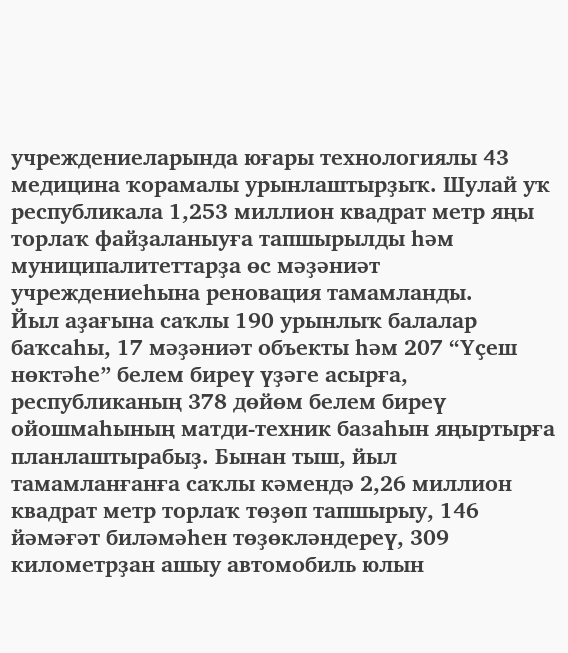учреждениеларында юғары технологиялы 43 медицина ҡорамалы урынлаштырҙыҡ. Шулай уҡ республикала 1,253 миллион квадрат метр яңы торлаҡ файҙаланыуға тапшырылды һәм муниципалитеттарҙа өс мәҙәниәт учреждениеһына реновация тамамланды.
Йыл аҙағына саҡлы 190 урынлыҡ балалар баҡсаһы, 17 мәҙәниәт объекты һәм 207 “Үҫеш нөктәһе” белем биреү үҙәге асырға, республиканың 378 дөйөм белем биреү ойошмаһының матди-техник базаһын яңыртырға планлаштырабыҙ. Бынан тыш, йыл тамамланғанға саҡлы кәмендә 2,26 миллион квадрат метр торлаҡ төҙөп тапшырыу, 146 йәмәғәт биләмәһен төҙөкләндереү, 309 километрҙан ашыу автомобиль юлын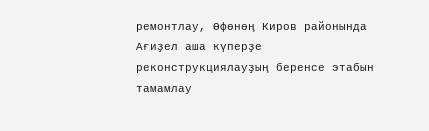ремонтлау, Өфөнөң Киров районында Ағиҙел аша күперҙе реконструкциялауҙың беренсе этабын тамамлау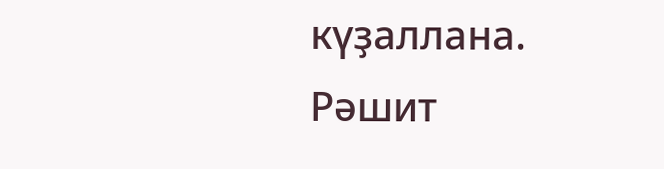күҙаллана.
Рәшит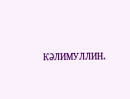КӘЛИМУЛЛИН.